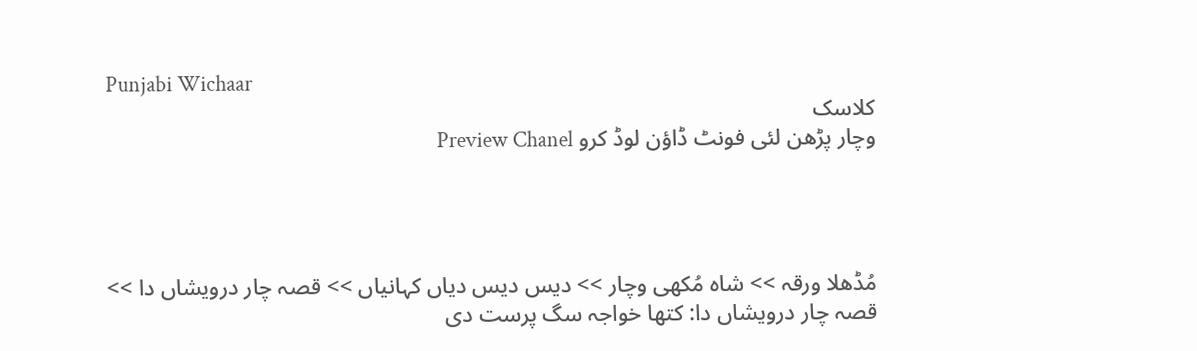Punjabi Wichaar
کلاسک
وچار پڑھن لئی فونٹ ڈاؤن لوڈ کرو Preview Chanel




مُڈھلا ورقہ >> شاہ مُکھی وچار >> دیس دیس دیاں کہانیاں >> قصہ چار درویشاں دا >> قصہ چار درویشاں دا: کتھا خواجہ سگ پرست دی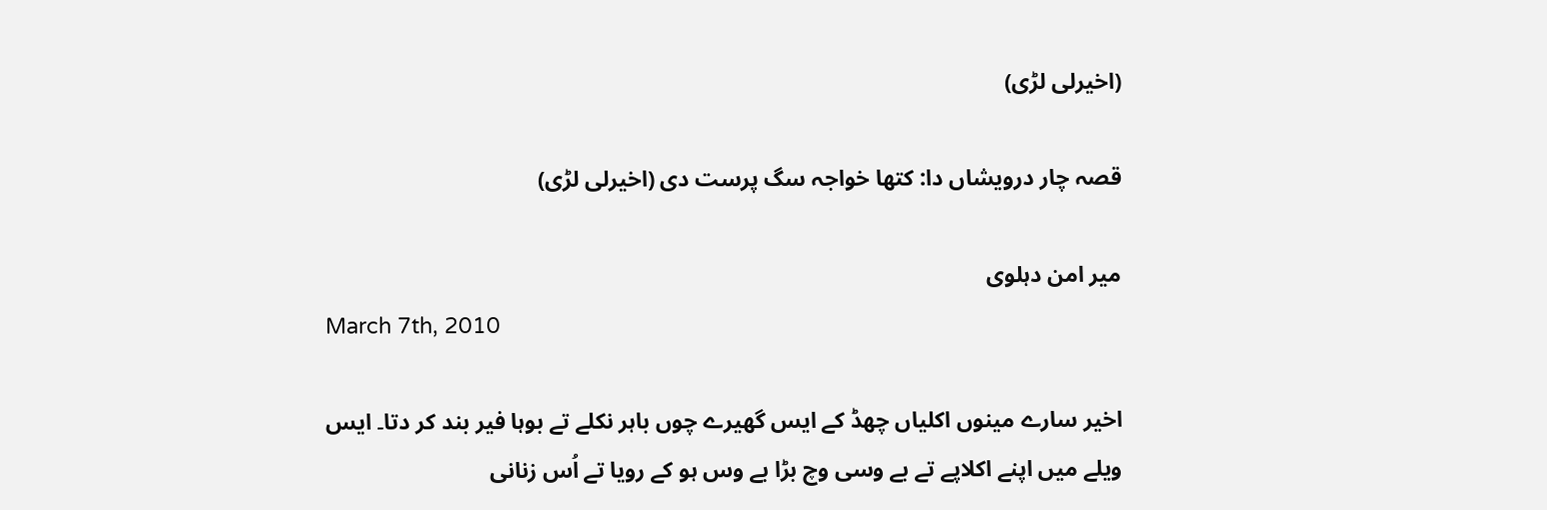(اخیرلی لڑی)

قصہ چار درویشاں دا: کتھا خواجہ سگ پرست دی (اخیرلی لڑی)

میر امن دہلوی
March 7th, 2010

اخیر سارے مینوں اکلیاں چھڈ کے ایس گھیرے چوں باہر نکلے تے بوہا فیر بند کر دتا۔ ایس ویلے میں اپنے اکلاپے تے بے وسی وچ بڑا بے وس ہو کے رویا تے اُس زنانی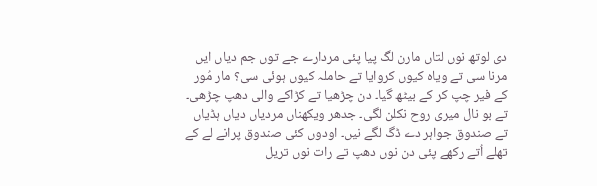دی لوتھ نوں لتاں مارن لگ پیا پئی مردارے جے توں جم دیاں ایں مرنا سی تے ویاہ کیوں کروایا تے حاملہ کیوں ہوئی سی؟ مار مُور کے فیر چپ کر کے بیٹھ گیا۔ دن چڑھیا تے کڑاکے والی دھپ چڑھی۔ تے بو نال میری روح نکلن لگی۔ جدھر ویکھناں مردیاں دیاں ہڈیاں تے صندوق جواہر دے ڈگ لگے نیں۔ اودوں کئی صندوق پرانے لے کے تھلے اُتے رکھے پئی دن نوں دھپ تے رات نوں تریل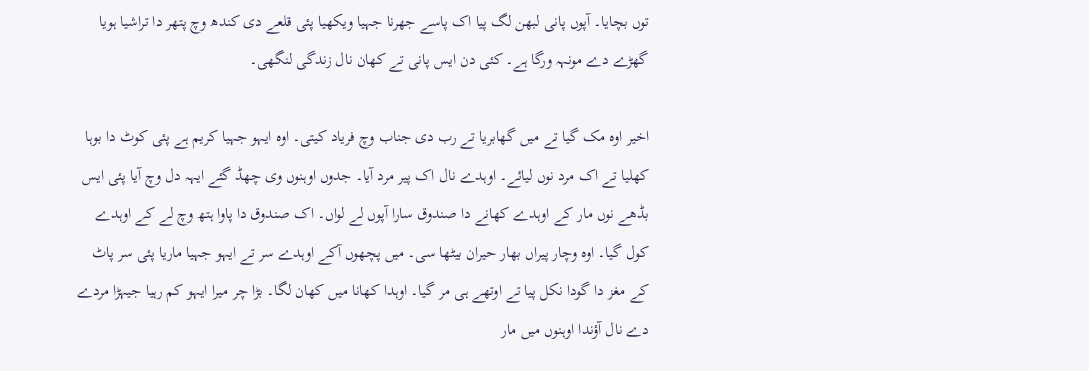توں بچایا۔ آپوں پانی لبھن لگ پیا اک پاسے جھرنا جہیا ویکھیا پئی قلعے دی کندھ وچ پتھر دا تراشیا ہویا گھڑے دے مونہہ ورگا ہے۔ کئی دن ایس پانی تے کھان نال زندگی لنگھی۔

اخیر اوہ مک گیا تے میں گھابریا تے رب دی جناب وچ فریاد کیتی۔ اوہ ایہو جہیا کریم ہے پئی کوٹ دا بوہا کھلیا تے اک مرد نوں لیائے۔ اوہدے نال اک پیر مرد آیا۔ جدوں اوہنوں وی چھڈ گئے ایہہ دل وچ آیا پئی ایس بڈھے نوں مار کے اوہدے کھانے دا صندوق سارا آپوں لے لواں۔ اک صندوق دا پاوا ہتھ وچ لے کے اوہدے کول گیا۔ اوہ وچار پیراں بھار حیران بیٹھا سی۔ میں پچھوں آکے اوہدے سر تے ایہو جہیا ماریا پئی سر پاٹ کے مغز دا گودا نکل پیا تے اوتھے ہی مر گیا۔ اوہدا کھانا میں کھان لگا۔ بڑا چر میرا ایہو کم رہیا جیہڑا مردے دے نال آؤندا اوہنوں میں مار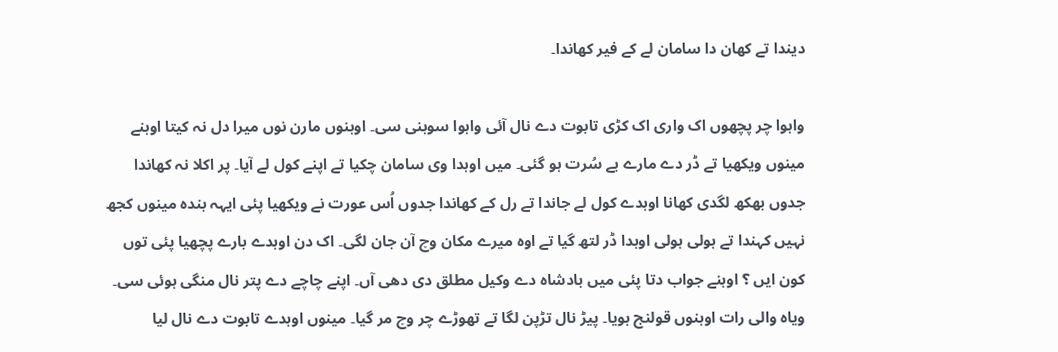دیندا تے کھان دا سامان لے کے فیر کھاندا۔

واہوا چر پچھوں اک واری اک کڑی تابوت دے نال آئی واہوا سوہنی سی۔ اوہنوں مارن نوں میرا دل نہ کیتا اوہنے مینوں ویکھیا تے ڈر دے مارے بے سُرت ہو گئی۔ میں اوہدا وی سامان چکیا تے اپنے کول لے آیا۔ پر اکلا نہ کھاندا جدوں بھکھ لگدی کھانا اوہدے کول لے جاندا تے رل کے کھاندا جدوں اُس عورت نے ویکھیا پئی ایہہ بندہ مینوں کجھ نہیں کہندا تے ہولی ہولی اوہدا ڈر لتھ گیا تے اوہ میرے مکان وچ آن جان لگی۔ اک دن اوہدے بارے پچھیا پئی توں کون ایں ؟ اوہنے جواب دتا پئی میں بادشاہ دے وکیل مطلق دی دھی آں۔ اپنے چاچے دے پتر نال منگی ہوئی سی۔ ویاہ والی رات اوہنوں قولنج ہویا۔ پیڑ نال تڑپن لگا تے تھوڑے چر وچ مر گیا۔ مینوں اوہدے تابوت دے نال لیا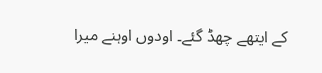کے ایتھے چھڈ گئے۔ اودوں اوہنے میرا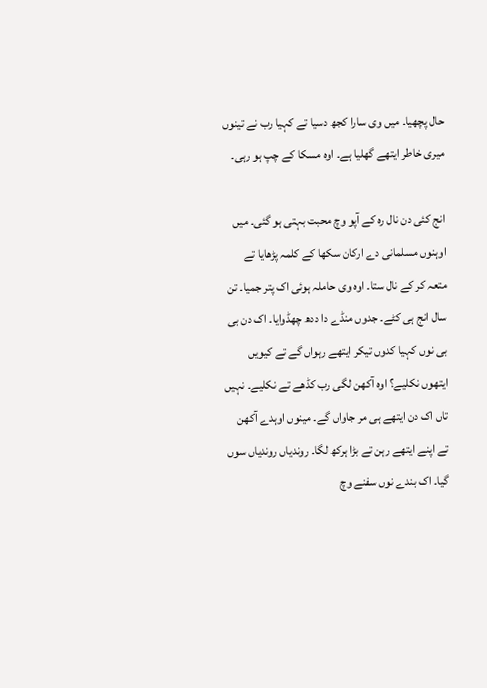حال پچھیا۔ میں وی سارا کجھ دسیا تے کہیا رب نے تینوں میری خاطر ایتھے گھلیا ہے۔ اوہ مسکا کے چپ ہو رہی۔

انج کئی دن نال رہ کے آپو وچ محبت بہتی ہو گئی۔ میں اوہنوں مسلمانی دے ارکان سکھا کے کلمہ پڑھایا تے متعہ کر کے نال ستا۔ اوہ وی حاملہ ہوئی اک پتر جمیا۔ تن سال انج ہی کٹے۔ جدوں منڈے دا ددھ چھڈوایا۔ اک دن بی بی نوں کہیا کدوں تیکر ایتھے رہواں گے تے کیویں ایتھوں نکلیے؟ اوہ آکھن لگی رب کڈھے تے نکلیے۔ نہیں تاں اک دن ایتھے ہی مر جاواں گے۔ مینوں اوہدے آکھن تے اپنے ایتھے رہن تے بڑا ہرکھ لگا۔ روندیاں روندیاں سوں گیا۔ اک بندے نوں سفنے وچ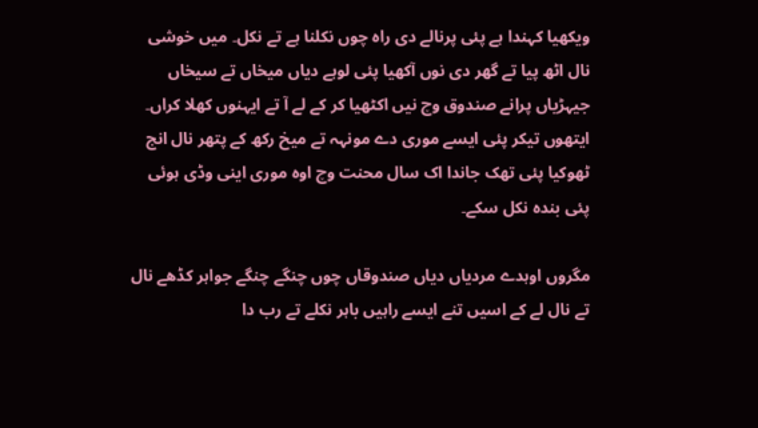ویکھیا کہندا ہے پئی پرنالے دی راہ چوں نکلنا ہے تے نکل۔ میں خوشی نال اٹھ پیا تے گھر دی نوں آکھیا پئی لوہے دیاں میخاں تے سیخاں جیہڑیاں پرانے صندوق وچ نیں اکٹھیا کر کے لے آ تے ایہنوں کھلا کراں۔ ایتھوں تیکر پئی ایسے موری دے مونہہ تے میخ رکھ کے پتھر نال انج ٹھوکیا پئی تھک جاندا اک سال محنت وچ اوہ موری اینی وڈی ہوئی پئی بندہ نکل سکے۔

مگروں اوہدے مردیاں دیاں صندوقاں چوں چنگے چنگے جواہر کڈھے نال تے نال لے کے اسیں تنے ایسے راہیں باہر نکلے تے رب دا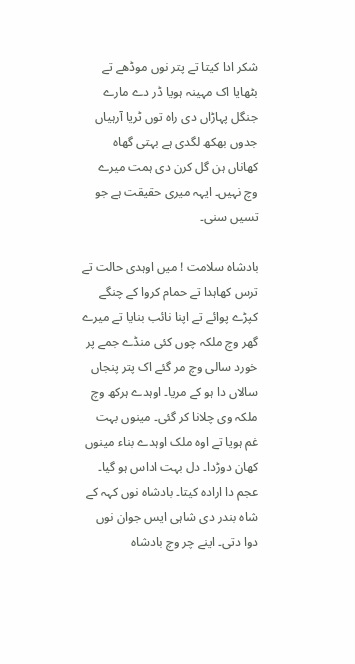شکر ادا کیتا تے پتر نوں موڈھے تے بٹھایا اک مہینہ ہویا ڈر دے مارے جنگل پہاڑاں دی راہ توں ٹریا آرہیاں جدوں بھکھ لگدی ہے بہتی گھاہ کھاناں ہن گل کرن دی ہمت میرے وچ نہیں۔ ایہہ میری حقیقت ہے جو تسیں سنی۔

بادشاہ سلامت ! میں اوہدی حالت تے ترس کھاہدا تے حمام کروا کے چنگے کپڑے پوائے تے اپنا نائب بنایا تے میرے گھر وچ ملکہ چوں کئی منڈے جمے پر خورد سالی وچ مر گئے اک پتر پنجاں سالاں دا ہو کے مریا۔ اوہدے ہرکھ وچ ملکہ وی چلانا کر گئی۔ مینوں بہت غم ہویا تے اوہ ملک اوہدے بناء مینوں کھان دوڑدا۔ دل بہت اداس ہو گیا۔ عجم دا ارادہ کیتا۔ بادشاہ نوں کہہ کے شاہ بندر دی شاہی ایس جوان نوں دوا دتی۔ اینے چر وچ بادشاہ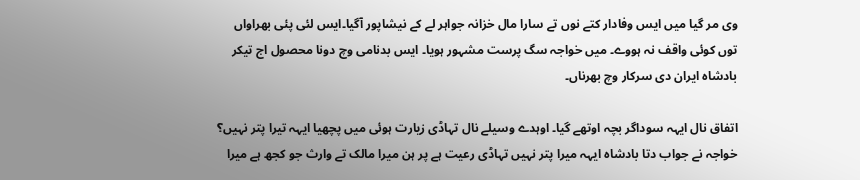وی مر گیا میں ایس وفادار کتے نوں تے سارا مال خزانہ جواہر لے کے نیشاپور آگیا۔ایس لئی پئی بھراواں توں کوئی واقف نہ ہووے۔ میں خواجہ سگ پرست مشہور ہویا۔ ایس بدنامی وچ دونا محصول اج تیکر بادشاہ ایران دی سرکار وچ بھرناں۔

اتفاق نال ایہہ سوداگر بچہ اوتھے گیا۔ اوہدے وسیلے نال تہاڈی زیارت ہوئی میں پچھیا ایہہ تیرا پتر نہیں؟ خواجہ نے جواب دتا بادشاہ ایہہ میرا پتر نہیں تہاڈی رعیت ہے پر ہن میرا مالک تے وارث جو کجھ ہے میرا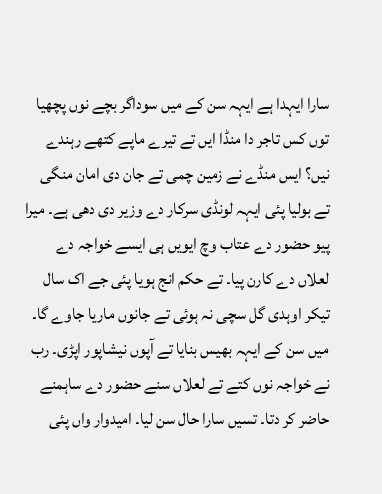سارا ایہدا ہے ایہہ سن کے میں سوداگر بچے نوں پچھیا توں کس تاجر دا منڈا ایں تے تیرے ماپے کتھے رہندے نیں؟ ایس منڈے نے زمین چمی تے جان دی امان منگی تے بولیا پئی ایہہ لونڈی سرکار دے وزیر دی دھی ہے۔ میرا پیو حضور دے عتاب وچ ایویں ہی ایسے خواجہ دے لعلاں دے کارن پیا۔ تے حکم انج ہویا پئی جے اک سال تیکر اوہدی گل سچی نہ ہوئی تے جانوں ماریا جاوے گا۔ میں سن کے ایہہ بھیس بنایا تے آپوں نیشاپور اپڑی۔ رب نے خواجہ نوں کتے تے لعلاں سنے حضور دے ساہمنے حاضر کر دتا۔ تسیں سارا حال سن لیا۔ امیدوار واں پئی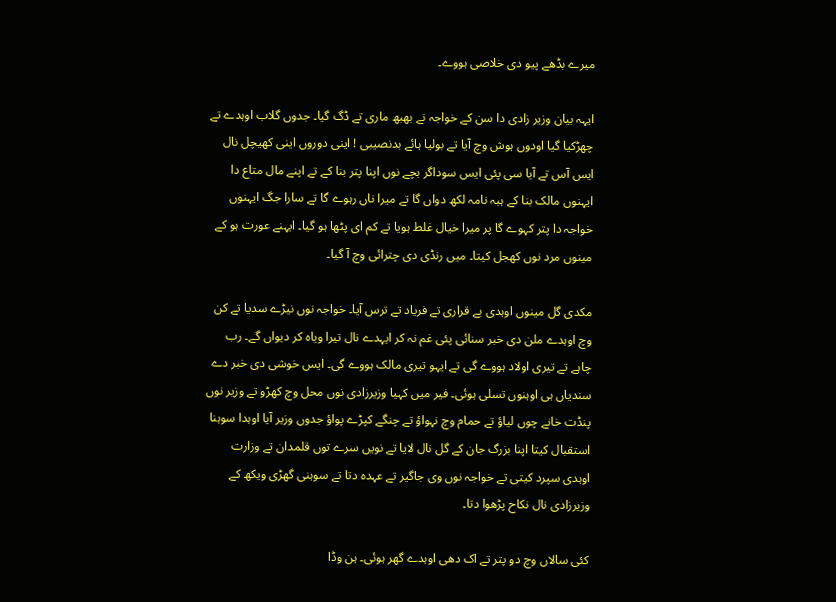میرے بڈھے پیو دی خلاصی ہووے۔

ایہہ بیان وزیر زادی دا سن کے خواجہ نے بھبھ ماری تے ڈگ گیا۔ جدوں گلاب اوہدے تے چھڑکیا گیا اودوں ہوش وچ آیا تے بولیا ہائے بدنصیبی ! اینی دوروں اینی کھیچل نال ایس آس تے آیا سی پئی ایس سوداگر بچے نوں اپنا پتر بنا کے تے اپنے مال متاع دا ایہنوں مالک بنا کے ہبہ نامہ لکھ دواں گا تے میرا ناں رہوے گا تے سارا جگ ایہنوں خواجہ دا پتر کہوے گا پر میرا خیال غلط ہویا تے کم ای پٹھا ہو گیا۔ ایہنے عورت ہو کے مینوں مرد نوں کھجل کیتا۔ میں رنڈی دی چترائی وچ آ گیا۔

مکدی گل مینوں اوہدی بے قراری تے فریاد تے ترس آیا۔ خواجہ نوں نیڑے سدیا تے کن وچ اوہدے ملن دی خبر سنائی پئی غم نہ کر ایہدے نال تیرا ویاہ کر دیواں گے۔ رب چاہے تے تیری اولاد ہووے گی تے ایہو تیری مالک ہووے گی۔ ایس خوشی دی خبر دے سندیاں ہی اوہنوں تسلی ہوئی۔ فیر میں کہیا وزیرزادی نوں محل وچ کھڑو تے وزیر نوں پنڈت خانے چوں لیاؤ تے حمام وچ نہواؤ تے چنگے کپڑے پواؤ جدوں وزیر آیا اوہدا سوہنا استقبال کیتا اپنا بزرگ جان کے گل نال لایا تے نویں سرے توں قلمدان تے وزارت اوہدی سپرد کیتی تے خواجہ نوں وی جاگیر تے عہدہ دتا تے سوہنی گھڑی ویکھ کے وزیرزادی نال نکاح پڑھوا دتا۔

کئی سالاں وچ دو پتر تے اک دھی اوہدے گھر ہوئی۔ ہن وڈا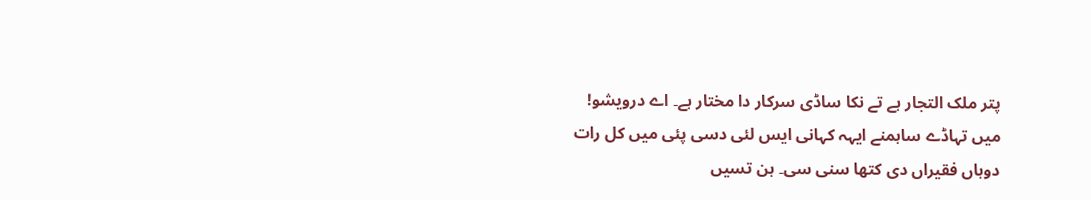پتر ملک التجار ہے تے نکا ساڈی سرکار دا مختار ہے۔ اے درویشو! میں تہاڈے ساہمنے ایہہ کہانی ایس لئی دسی پئی میں کل رات دوہاں فقیراں دی کتھا سنی سی۔ ہن تسیں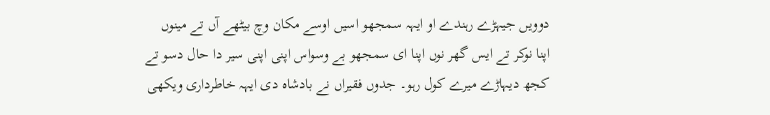دوویں جیہڑے رہندے او ایہہ سمجھو اسیں اوسے مکان وچ بیٹھے آں تے مینوں اپنا نوکر تے ایس گھر نوں اپنا ای سمجھو بے وسواس اپنی اپنی سیر دا حال دسو تے کجھ دیہاڑے میرے کول رہو۔ جدوں فقیراں نے بادشاہ دی ایہہ خاطرداری ویکھی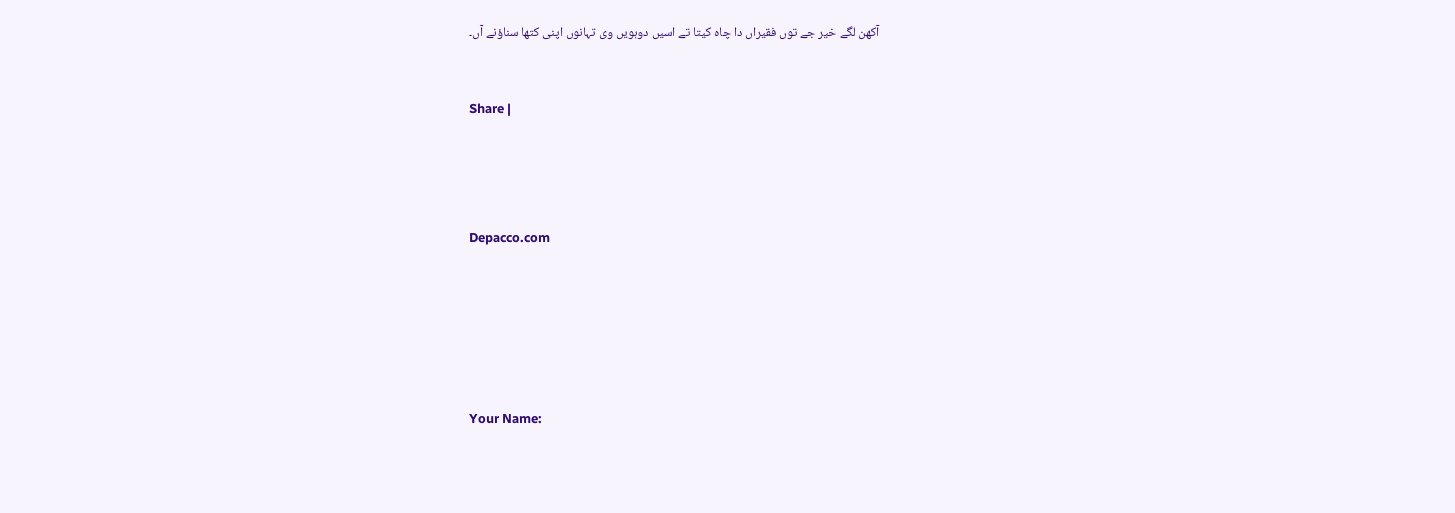آکھن لگے خیر جے توں فقیراں دا چاہ کیتا تے اسیں دوہویں وی تہانوں اپنی کتھا سناؤنے آں۔


Share |




Depacco.com






Your Name: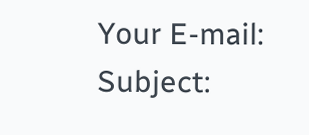Your E-mail:
Subject: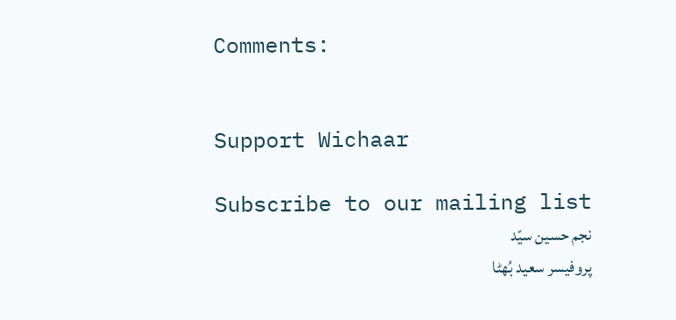Comments:


Support Wichaar

Subscribe to our mailing list
نجم حسین سیّد
پروفیسر سعید بُھٹا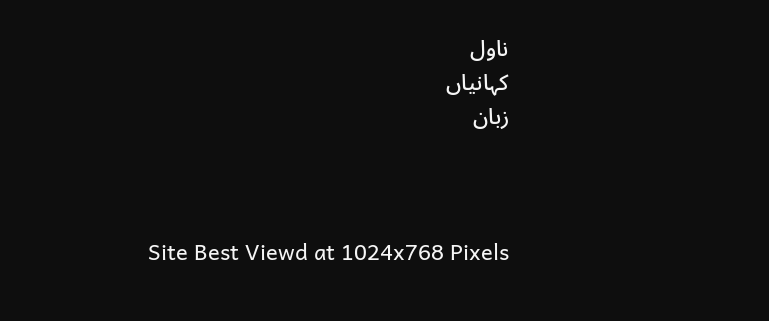ناول
کہانیاں
زبان



Site Best Viewd at 1024x768 Pixels